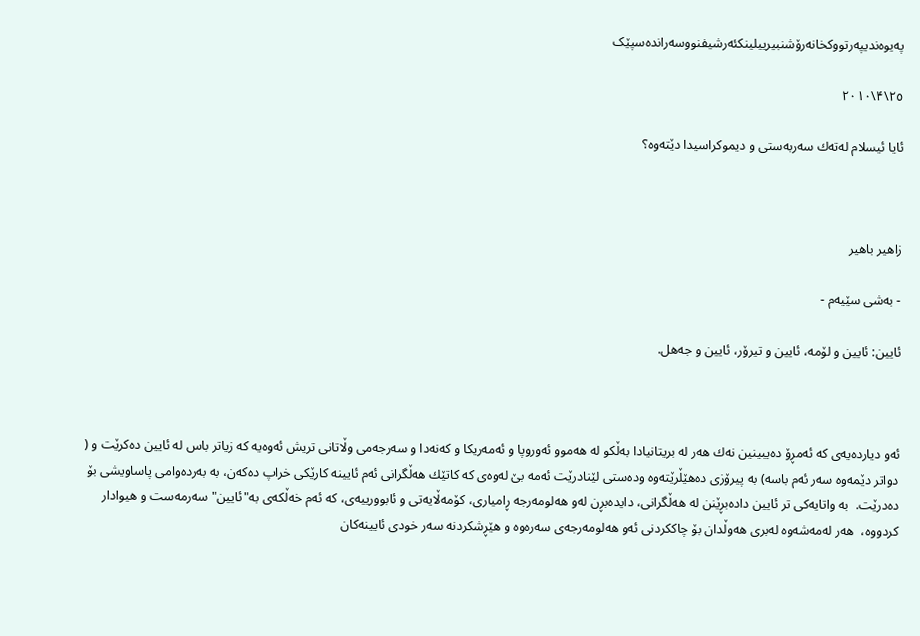په‌یوه‌ندیپه‌رتووکخانه‌رۆشنبیرییلینکئه‌رشیفنووسه‌رانده‌سپێک

٢٥\۴\٢٠١٠

ئایا‌ ئیسلام له‌ته‌ك سه‌ربه‌ستی و دیموكراسیدا دێته‌وه‌؟



زاهیر باهیر

- به‌شی سێیه‌م -

ئایین: ئایین و لۆمه‌، ئایین و تیرۆر، ئایین و جه‌هل.



ئه‌و دیارده‌یه‌ی كه ‌ئه‌مڕۆ ده‌یبینین نه‌ك هه‌ر ‌له ‌بریتانیادا به‌ڵكو ‌له ‌هه‌موو ئه‌وروپا و ئه‌مه‌ریكا و كه‌نه‌دا و سه‌رجه‌می وڵاتانی تریش ئه‌وه‌یه ‌كه ‌زیاتر باس له ‌ئایین ده‌كرێت و ( دواتر دێمه‌وه‌ سه‌ر ئه‌م باسه‌) به‌ پیرۆزی ده‌هێڵرێته‌وه و‌ده‌ستی لێنادرێت ئه‌مه‌ بێ له‌وه‌ی كه ‌كاتێك هه‌ڵگرانی ئه‌م ئایینه‌ كارێكی خراپ ده‌كه‌ن، به‌ به‌رده‌وامی پاساویشی بۆ ده‌درێت.  به ‌واتایه‌كی تر ئایین داده‌بڕێنن له ‌هه‌ڵگرانی، دایده‌بڕن له‌و هه‌لومه‌رجه‌ ڕامیاری، كۆمه‌ڵایه‌تی و ئابوورییه‌ی، كه‌ ئه‌م خه‌ڵكه‌ی به‌"ئایین" سه‌رمه‌ست و هیوادار كردووه‌،  هه‌ر ‌له‌مه‌شه‌وه ‌له‌بری هه‌وڵدان بۆ چاككردنی ئه‌و هه‌لومه‌رجه‌ی سه‌ره‌وه‌ و هێڕشكردنه ‌سه‌ر خودی ئایینه‌كان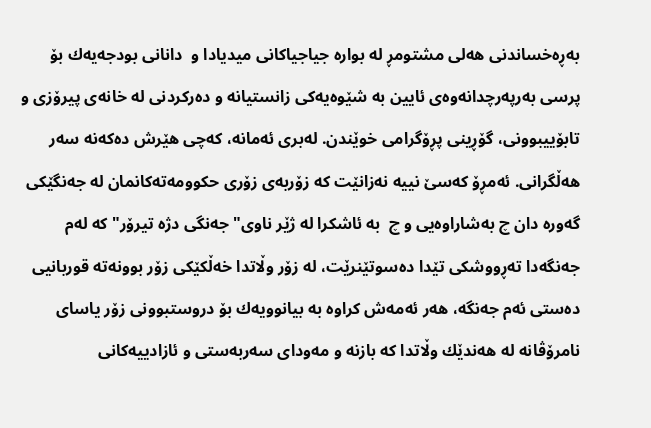به‌ڕه‌خساندنی هه‌لی مشتومڕ له ‌بواره ‌جیاجیاكانی میدیادا و  دانانی بودجه‌یه‌‌ك بۆ پرسی به‌رپه‌رچدانه‌وه‌ی ئایین به ‌شێوه‌یه‌كی زانستیانه و ده‌ركردنی له ‌خانه‌ی پیرۆزی و تابۆییبوونی‌، گۆڕینی پڕۆگرامی خوێندن. له‌بری ئه‌مانه‌، كه‌چی هێرش ده‌كه‌نه ‌سه‌ر هه‌ڵگرانی. ئه‌مڕۆ كه‌سێ نییه‌ نه‌زانێت كه‌ زۆربه‌ی زۆری حكوومه‌ته‌كانمان له ‌جه‌نگێكی گه‌وره‌ دان چ به‌شاراوه‌یی و چ  به ‌ئاشكرا له ‌ژێر ناوی" جه‌نگی دژه ‌تیرۆر" كه‌ له‌م جه‌نگه‌دا ته‌ڕووشكی تێدا ده‌سوتێنرێت، له ‌زۆر وڵاتدا خه‌ڵكێكی زۆر بوونه‌ته ‌‌قوربانیی ده‌ستی ئه‌م جه‌نگه‌، هه‌ر ئه‌مه‌ش كراوه‌ به ‌بیانوویه‌ك بۆ دروستبوونی زۆر یاسای نامرۆڤانه ‌له ‌هه‌ندێك وڵاتدا كه ‌بازنه ‌و مه‌ودای سه‌ربه‌ستی و ئازادییه‌كانی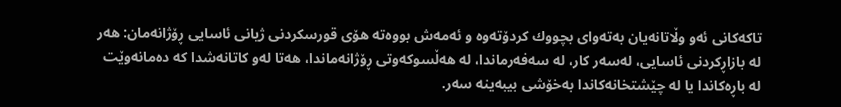تاكه‌كانی ئه‌و وڵاتانه‌یان به‌ته‌وای بچووك كردۆته‌وه‌ و ئه‌مه‌ش بووه‌ته‌ هۆی قورسكر‌دنی ژیانی ئاسایی ڕۆژانه‌مان: هه‌ر له ‌بازاڕكردنی ئاسایی، له‌سه‌ر كار، له ‌سه‌فه‌رماندا، له‌ هه‌ڵسوكه‌وتی ڕۆژانه‌ماندا، هه‌تا له‌و كاتانه‌شدا كه ‌ده‌مانه‌وێت له ‌باڕه‌كاندا یا له ‌چێشتخانه‌كاندا به‌خۆشی بیبه‌ینه ‌سه‌ر.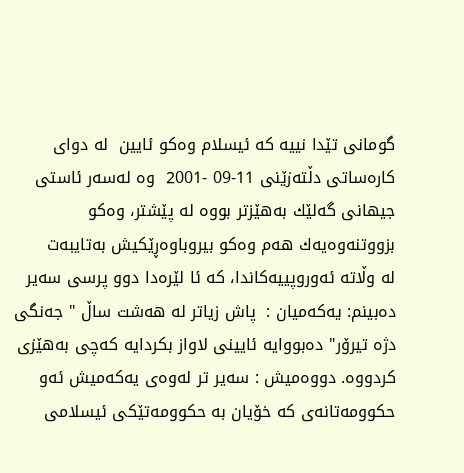گومانی تێدا نییه ‌كه ‌ئیسلام وه‌كو ئایین  له ‌دوای كاره‌ساتی دڵته‌زێنی 11-09 -2001  وه له‌سه‌ر ئاستی جیهانی ‌گه‌لێك به‌هێزتر بووه ‌له ‌پێشتر، وه‌كو بزووتنه‌وه‌یه‌ك هه‌م وه‌كو بیروباوه‌ڕێكیش به‌تایبه‌ت له ‌وڵاته ‌ئه‌وروپییه‌كاندا، كه ‌ئا لێره‌دا دوو پرسی سه‌یر ده‌بینم: یه‌كه‌میان :  پاش زیاتر له‌ هه‌شت ساڵ " جه‌نگی دژه ‌تیرۆر" ده‌بووایه ‌ئایینی لاواز بكردایه ‌كه‌چی به‌هێزی كردووه‌. دووه‌میش : سه‌یر تر له‌وه‌ی یه‌كه‌میش ئه‌و حكوومه‌تانه‌ی كه ‌خۆیان به‌ حكوومه‌تێكی ئیسلامی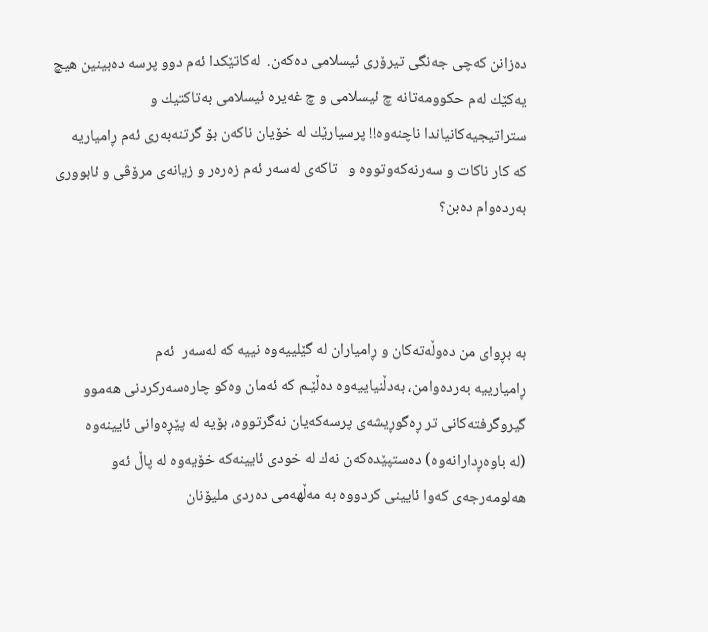ده‌زانن كه‌چی جه‌نگی تیرۆری ئیسلامی ده‌كه‌ن.  له‌كاتێكدا ئه‌م دوو پرسه ‌ده‌بینین هیچ یه‌كێك له‌م حكوومه‌تانه ‌چ ئیسلامی و چ غه‌یره ‌ئیسلامی ‌به‌تاكتیك و ستراتیجیه‌كانیاندا ناچنه‌وه!! پرسیارێك له‌ خۆیان ناكه‌ن ‌بۆ گرتنه‌به‌ری ئه‌م ڕامیاریه كه ‌كار ناكات و سه‌رنه‌که‌وتووه‌ و   تاكه‌ی له‌سه‌ر ئه‌م زه‌ره‌ر و زیانه‌ی مرۆڤی و ئابووری به‌رده‌وام ده‌بن؟



به‌ بڕوای من ده‌وڵه‌ته‌کان و ڕامیاران له ‌گێلییه‌وه‌ نییه‌ که‌ له‌سه‌ر ‌ ئه‌م ڕامیارییه ‌به‌رده‌وامن، به‌دڵنیاییه‌وه ‌ده‌ڵێـم كه ‌ئه‌مان وه‌كو چاره‌سه‌ركردنی هه‌موو گیروگرفته‌كانی تر ڕه‌گوڕیشه‌ی پرسه‌كه‌یان نه‌گرتووه‌، بۆیه ‌له ‌پێڕه‌وانی ئایینه‌وه (له ‌باوه‌ڕدارانه‌وه‌) ده‌ستپێده‌كه‌ن نه‌ك له ‌خودی ئایینه‌كه ‌خۆیه‌وه ‌له ‌پاڵ ئه‌و هه‌لومه‌رجه‌ی كه‌وا ئایینی كردووه ‌به ‌مه‌ڵهه‌می ده‌ردی ملیۆنان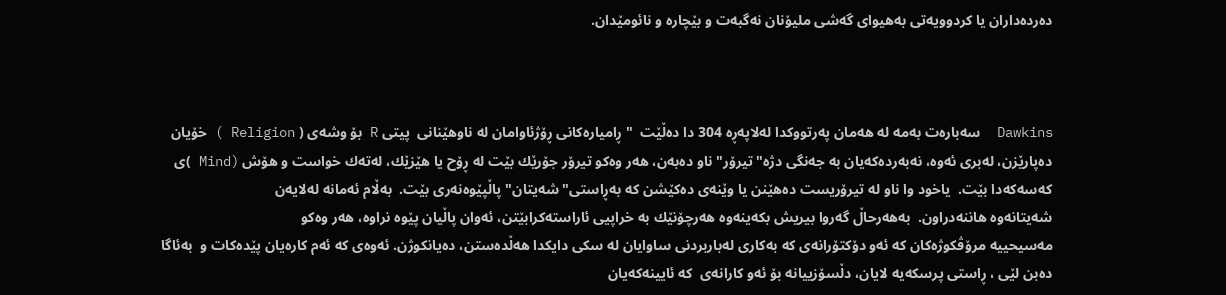ده‌رد‌ه‌داران یا كردوویه‌تی به‌هیوای گه‌شی ملیۆنان نه‌گبه‌ت و بێچاره‌ و نائومێدان.



Dawkins  سه‌باره‌ت به‌مه ‌له ‌هه‌مان په‌رتووكدا له‌لاپه‌ڕه 304 دا ده‌ڵێت  " ڕامیاره‌كانی ڕۆژئاوامان له ‌ناوهێنانی  پیتی R بۆ وشه‌ی ( Religion ) خۆیان ده‌پارێزن، له‌بری ئه‌وه‌، نه‌به‌رده‌كه‌یان به ‌جه‌نگی دژه‌"تیرۆر" ناو ده‌به‌ن، هه‌ر وه‌كو تیرۆر جۆرێك بێت له ‌ڕۆح یا هێزێك، له‌ته‌ك خواست و هۆش (Mind )ی كه‌سه‌كه‌دا بێت.  یاخود وا ناو له ‌تیرۆریست ده‌هێنن یا وێنه‌ی ده‌كێشن كه به‌ڕاستی" شه‌یتان" پاڵپێوه‌نه‌ری بێت.  به‌ڵام ئه‌مانه‌‌ له‌لایه‌ن شه‌یتانه‌وه ‌هاننه‌دراون.  به‌هه‌رحاڵ گه‌ر‌وا بیریش بكه‌ینه‌وه ‌هه‌رچۆنێك به ‌خراپیی ئاراسته‌كرابێتن، ئه‌وان پاڵیان پێوه ‌نراوه‌، هه‌ر وه‌كو مه‌سیحییه ‌مرۆڤكوژه‌‌كان كه ‌ئه‌و دۆكتۆرانه‌ی ‌كه‌ به‌كاری له‌باربردنی ساوایان له‌ سكی دایكدا هه‌ڵده‌ستن، ده‌یانكوژن. ئه‌وه‌ی كه ئه‌م كاره‌یان پێده‌كات و ‌ به‌ئاگا ده‌بن لێی ، ڕاستی پرسكه‌یه ‌لایان، دڵسۆزییانه ‌بۆ ئه‌و كارانه‌ی  كه ‌ئایینه‌كه‌یان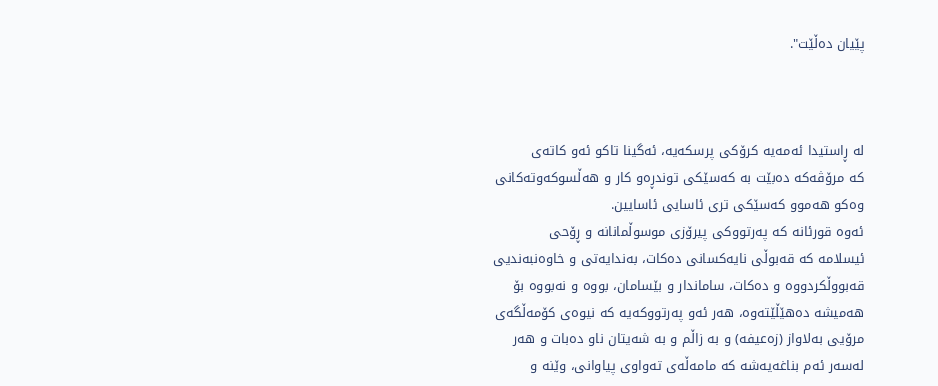پێیان ده‌ڵێت".



له ‌ڕاستیدا ئه‌مه‌یه ‌كرۆكی پرسكه‌یه‌، ئه‌گینا تاكو ئه‌و كاته‌ی كه ‌مرۆڤه‌كه‌ ده‌بێت به ‌كه‌سێكی توندڕه‌و كار و هه‌ڵسوكه‌وته‌كانی وه‌كو هه‌موو كه‌سێكی تری ئاسایی ئاسایین.  ئه‌وه ‌قورئانه ‌كه ‌په‌رتووكی پیرۆزی موسوڵمانانه‌ و ڕۆحی ئیسلامه ‌كه ‌قه‌بوڵی نایه‌كسانی ده‌كات، به‌ندایه‌تی و خاوه‌نبه‌ندیی قه‌بووڵكردووه ‌و ده‌كات، ساماندار و بێسامان، بووه ‌و نه‌بووه ‌بۆ هه‌میشه ‌ده‌هێڵێته‌وه‌، هه‌ر ئه‌و په‌رتووكه‌یه ‌كه ‌نیوه‌ی کۆمه‌ڵگه‌ی مرۆیی به‌لاواز (زه‌عیفه‌) و به ‌زاڵم و به‌ شه‌یتان ناو ده‌بات و هه‌ر له‌سه‌ر ئه‌م بناغه‌یه‌شه ‌كه ‌مامه‌ڵه‌ی ته‌واوی پیاوانی، وێنه ‌و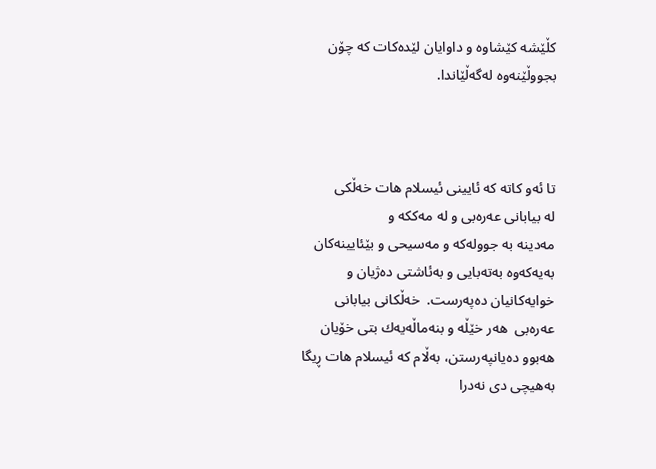كڵێشه ‌كێشاوه ‌و داوایان لێده‌كات كه ‌چۆن بجووڵێنه‌وه ‌له‌گه‌ڵێاندا.



تا ئه‌و كاته ‌كه ‌ئایینی ئیسلام هات خه‌ڵكی له ‌بیابانی عه‌ره‌بی و له‌ مه‌ككه ‌و مه‌دینه ‌به ‌جووله‌كه ‌و مه‌سیحی و بێئایینه‌كان به‌یه‌كه‌وه ‌به‌ته‌بایی و به‌ئاشتی ده‌ژیان و  خوایه‌كانیان ده‌په‌رست.  خه‌ڵكانی بیابانی عه‌ره‌بی  هه‌ر خێڵه‌ و بنه‌ماڵه‌یه‌ك بتی خۆیان هه‌بوو ده‌یانپه‌رستن، به‌ڵام كه ‌ئیسلام هات ڕیگا به‌هیچی دی نه‌درا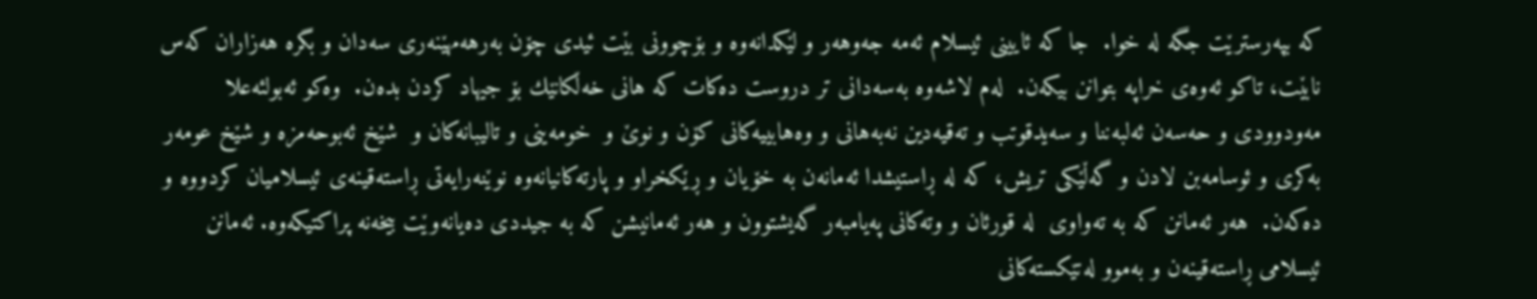كه ‌بپه‌رسترێت جگه ‌له ‌خوا.  جا كه ‌ئایینی ئیسلام ئه‌مه ‌جه‌وهه‌ر و لێكدانه‌وه ‌و بۆچوونی بێت ئیدی چۆن به‌رهه‌مهێنه‌ری سه‌دان و بگره ‌هه‌زاران كه‌س نابێت، تاكو ‌ئه‌وه‌ی‌ خراپه ‌بتوانن بیكه‌ن.  له‌م لاشه‌وه ‌به‌سه‌دانی تر دروست ده‌كات كه ‌هانی خه‌ڵكانێك بۆ جیهاد كردن بده‌ن.  وه‌كو ئه‌بولئه‌علا مه‌ودوودی و حه‌سه‌ن ئه‌لبه‌ننا و سه‌ید‌قوتب و ته‌قیه‌دین نه‌‌به‌هانی و وه‌هابییه‌كانی كۆن و نوێ و  خومه‌ینی و تالیبانه‌كان و  شێخ ئه‌بوحه‌مزه ‌و شێخ عومه‌ر به‌كری و ئوسامه‌بن لادن و گه‌ڵێكی تریش، كه ‌له ‌ڕاستیشدا ئه‌مانه‌ن به‌ خۆیان و ڕێكخراو و پارته‌كانیانه‌وه ‌نوێنه‌رایه‌تی ڕاسته‌قینه‌ی ئیسلامیان كردووه ‌و ده‌كه‌ن.  هه‌ر ئه‌مانن كه ‌به ‌ته‌واوی  له ‌قورئان و وته‌كانی په‌یامبه‌ر گه‌یشتوون و هه‌ر ئه‌مانیشن كه ‌به ‌جیددی ده‌یانه‌وێت بیخه‌نه ‌پراكتیكه‌وه‌. ئه‌مانن ئیسلامی ڕاسته‌قینه‌ن و به‌موو له‌تێكسته‌كانی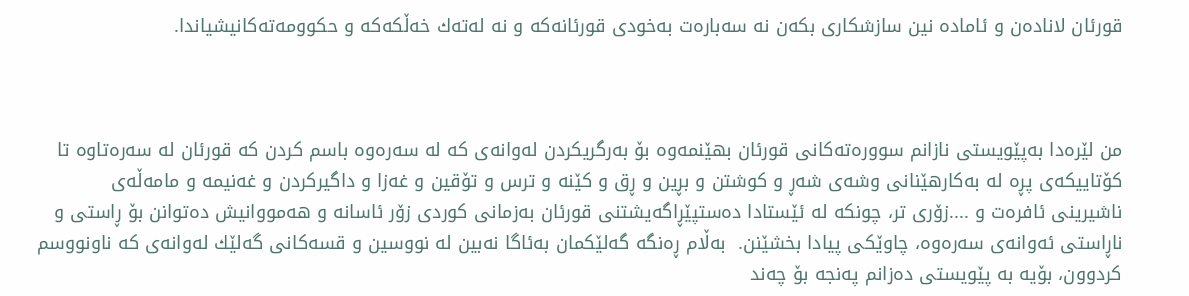قورئان لاناده‌ن و ئاماده ‌نین سازشكاری بكه‌ن نه ‌سه‌باره‌ت به‌خودی قورئانه‌كه ‌و نه‌ له‌ته‌ك ‌خه‌ڵكه‌كه‌ و ‌حكوومه‌ته‌كانیشیاندا.



من لێره‌دا به‌پێویستی نازانم سووره‌ته‌كانی قورئان بهێنمه‌وه ‌بۆ به‌رگریكردن له‌وانه‌ی كه ‌له‌ سه‌ره‌وه ‌باسم كردن كه ‌قورئان له‌ سه‌ره‌تاوه ‌تا كۆتاییكه‌ی پڕه ‌له ‌به‌كارهێنانی وشه‌ی شه‌ڕ و كوشتن و بڕین و ڕق و كێنه ‌و ترس و تۆقین و غه‌زا و داگیركردن و غه‌نیمه ‌و مامه‌ڵه‌ی ناشیرینی ئافره‌ت و ....زۆری تر، چونكه ‌له ‌ئێستادا ده‌ستپێڕاگه‌یشتنی قورئان به‌زمانی كوردی زۆر ئاسانه ‌و هه‌مووانیش ده‌توانن بۆ ڕاستی و ناڕاستی ئه‌وانه‌ی سه‌ره‌وه‌، چاوێكی پیادا بخشێنن.  به‌ڵام ڕه‌نگه ‌گه‌لێكمان به‌ئاگا نه‌بین له ‌نووسین و قسه‌كانی گه‌لێك له‌وانه‌ی كه ‌ناونووسم كردوون، بۆیه‌ به ‌پێویستی ده‌زانم په‌نجه ‌بۆ چه‌ند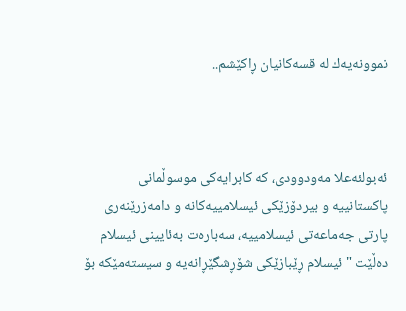نموونه‌یه‌ك له ‌قسه‌كانیان ڕاكێشم..



ئه‌بولئه‌علا مه‌ودوودی، كه ‌كابرایه‌كی موسوڵمانی پاكستانییه ‌و بیردۆزێكی ئیسلامییه‌كانه ‌و ‌دامه‌زرێنه‌ری پارتی جه‌ماعه‌تی ئیسلامییه‌، سه‌باره‌ت به‌ئایینی ئیسلام ده‌ڵێت "ئیسلام ڕێبازێكی شۆڕشگێڕانه‌یه ‌و سیسته‌مێكه‌ بۆ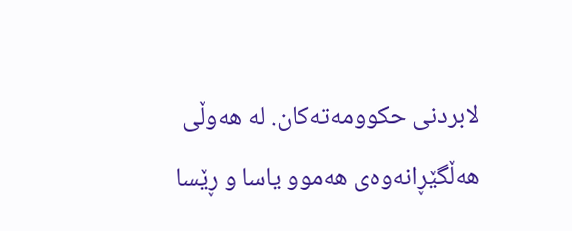لابردنی حكوومه‌ته‌كان. له ‌هه‌وڵی هه‌ڵگێڕانه‌وه‌ی هه‌موو یاسا و ڕێسا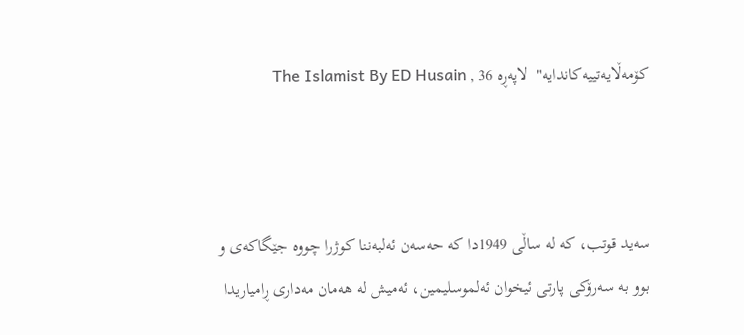كۆمه‌ڵایه‌تییه‌كاندایه‌"  لاپه‌ڕه 36 , The Islamist By ED Husain



سه‌ید قوتب، كه‌ له‌ ساڵی 1949دا كه ‌حه‌سه‌ن ئه‌لبه‌ننا كوژرا چووه ‌جێگاكه‌ی و بوو به ‌سه‌رۆكی پارتی ئیخوان ئه‌لموسلیمین، ئه‌میش له ‌هه‌مان مه‌داری ڕامیاریدا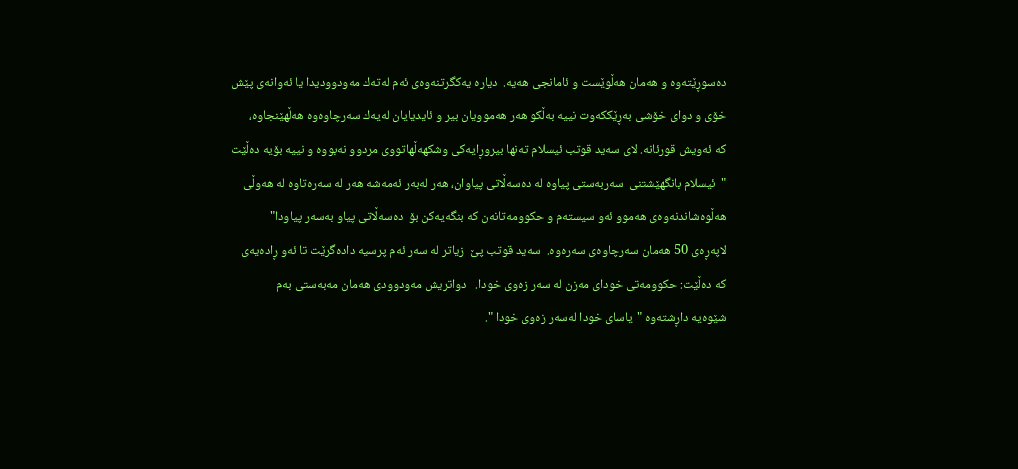ده‌سوڕێته‌وه‌ و هه‌مان هه‌ڵوێست و ئامانجی هه‌یه‌.  دیاره ‌یه‌كگرتنه‌وه‌ی ئه‌م له‌ته‌ك مه‌و‌دوودیدا یا ئه‌وانه‌ی پێش خۆی و دوای خۆشی به‌ڕێككه‌وت نییه ‌به‌ڵكو هه‌ر هه‌موویان بیر و ئایدیایان له‌یه‌ك سه‌رچاوه‌وه ‌هه‌ڵهێنجاوه‌، كه ‌ئه‌ویش قورئانه‌. لای سه‌ید قوتب ئیسلام ته‌نها بیروڕایه‌كی وشكهه‌ڵهاتووی مردوو نه‌بووه ‌و‌ نییه ‌بۆیه ‌ده‌ڵێت "  ئیسلام بانگهێشتنی  سه‌ربه‌ستی پیاوه ‌له ‌ده‌سه‌ڵاتی پیاوان، هه‌ر له‌به‌ر ئه‌مه‌شه ‌هه‌ر له ‌سه‌ره‌تاوه ‌له ‌هه‌وڵی هه‌ڵوه‌شاندنه‌وه‌ی هه‌موو ئه‌و سیسته‌م و حكوومه‌تانه‌ن كه ‌بنگه‌یه‌كن بۆ  ده‌سه‌ڵاتی پیاو به‌سه‌ر پیاودا"  لاپه‌ڕه‌ی 50 هه‌مان سه‌رچاوه‌ی سه‌ره‌وه‌.  سه‌ید قوتب پێ  زیاتر له ‌سه‌ر ئه‌م پرسیه ‌داده‌گرێت تا ئه‌و ‌ڕاده‌یه‌ی كه ‌ده‌ڵێت: حكوومه‌تی خودای مه‌زن له ‌سه‌ر زه‌وی خودا.   دواتریش مه‌ودوودی هه‌مان مه‌به‌ستی به‌م شێوه‌یه ‌داڕشته‌وه ‌"یاسای خودا له‌سه‌ر زه‌وی خودا ".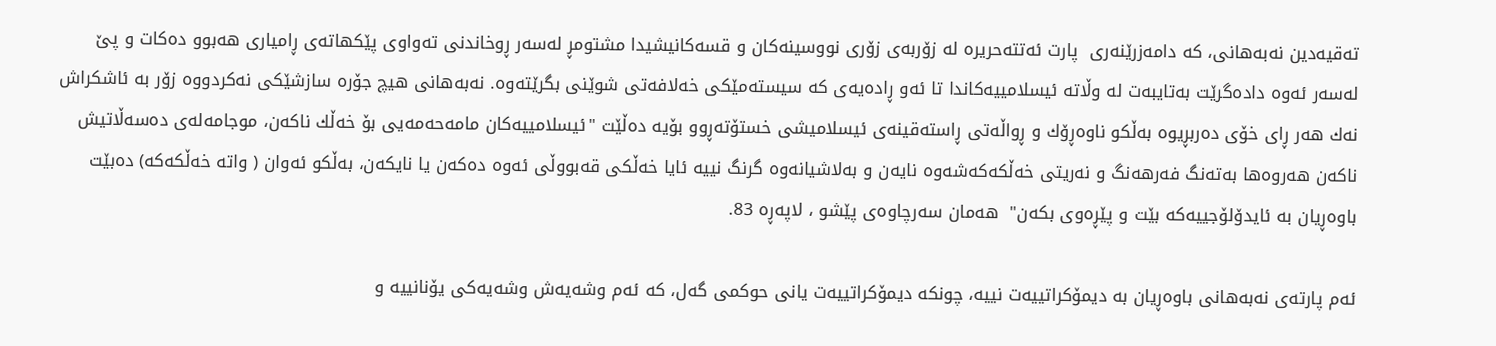ته‌قیه‌دین نه‌به‌هانی، كه ‌دامه‌زرێنه‌ری  ‌پارت ئه‌تته‌‌حریره ‌له ‌زۆربه‌ی زۆری نووسینه‌كان و قسه‌كانیشیدا مشتومڕ له‌‌سه‌ر‌ ڕوخاندنی ته‌واوی پێكهاته‌ی ڕامیاری هه‌بوو ده‌كات و پێ له‌سه‌ر ئه‌وه ‌داده‌گرێت به‌تایبه‌ت له ‌وڵاته ‌ئیسلامییه‌كاندا تا ئه‌و ڕاده‌یه‌ی كه ‌سیسته‌مێكی خه‌لافه‌تی شوێنی بگرێته‌وه. نه‌به‌هانی هیچ جۆره ‌سازشێكی نه‌كردووه ‌زۆر به ‌ئاشكراش نه‌ك هه‌ر ڕای خۆی ده‌ربڕیوه ‌به‌ڵكو ناوه‌ڕۆك و ڕواڵه‌تی ڕاسته‌قینه‌ی ئیسلامیشی خستۆته‌ڕوو بۆیه ‌ده‌ڵێت "ئیسلامییه‌كان مامه‌حه‌مه‌یی بۆ خه‌ڵك ناكه‌ن، موجامه‌له‌ی ده‌سه‌ڵاتیش ناكه‌ن هه‌روه‌ها به‌ته‌نگ فه‌رهه‌نگ و نه‌ریتی خه‌ڵكه‌كه‌شه‌وه ‌نایه‌ن و به‌لاشیانه‌وه ‌گرنگ نییه ‌ئایا خه‌ڵكی قه‌بووڵی ئه‌وه ‌ده‌كه‌ن یا نایكه‌ن، به‌ڵكو ئه‌وان ( واته‌ خه‌ڵكه‌كه‌) ده‌بێت باوه‌ڕیان به ‌ئایدۆلۆجییه‌كه‌ بێت و پێڕه‌وی بكه‌ن"  هه‌مان سه‌رچاوه‌ی پێشو ، لاپه‌ڕه 83.

ئه‌م پارته‌ی نه‌به‌هانی باوه‌ڕیان به ‌دیمۆكراتییه‌ت نییه‌، چونكه ‌دیمۆكراتییه‌ت یانی حوكمی گه‌ل، كه ‌ئه‌م وشه‌یه‌ش وشه‌یه‌كی یۆنانییه‌‌ و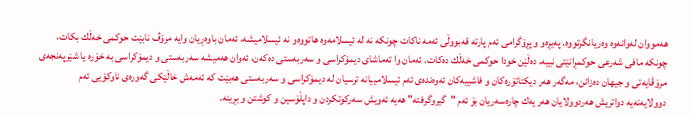هه‌مووان له‌وانه‌وه ‌وه‌ریانگرتووه‌. په‌یڕه‌و ‌و پڕۆگرامی ئه‌م پارته ‌قه‌بووڵی ئه‌مه ‌ناكات چونكه ‌نه ‌له ‌ئیسلامه‌وه ‌هاتووه‌و نه‌ ئیسلامیشه‌، ئه‌مان باوه‌ڕیان وایه ‌مرۆڤ نابێت حوكمی خه‌ڵك بكات، چونكه ‌مافی شه‌رعی حوكمڕانێتی نییه‌، ده‌ڵێن خودا حوكمی خه‌ڵك ده‌كات. ئه‌مان وا ته‌ماشای دیمۆكراسی و سه‌ربه‌ستی ده‌كه‌ن، ئه‌وان هه‌میشه ‌سه‌ربه‌ستی و دیمۆكراسی به ‌خۆره ‌یا شێرپه‌نجه‌ی مرۆڤایه‌تی و جیهان ده‌زانن‌، مه‌گه‌ر هه‌ر دیكتاتۆره‌كان و فاشییه‌كان ئه‌وه‌نده‌ی ئه‌م ئیسلامییانه ‌ترسیان له ‌دیمۆكراسی و سه‌ربه‌ستی هه‌بێت كه ‌ئه‌مه‌ش خاڵێكی گه‌وره‌ی ناوكۆیی ئه‌م دوولایه‌نه‌یه ‌دواتریش هه‌ردوولایان هه‌ر یه‌ك چا‌ره‌سه‌ریان بۆ ئه‌م "گیروگرفته‌" هه‌یه ‌ئه‌ویش سه‌ر‌كوتكردن و داپڵۆسین و كوشتن و بڕینه‌.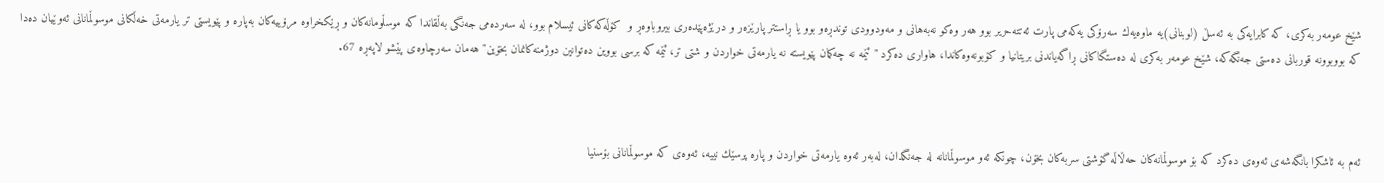شێخ عومه‌ر به‌كری، كه ‌كابرایه‌كی به ‌ئه‌سڵ (لوبنانی)یه ‌ماوه‌یه‌ك سه‌رۆكی یه‌كه‌می پارت ئه‌تته‌حریر بوو هه‌ر وه‌كو نه‌به‌هانی و مه‌ودوودی توندڕه‌و بوو یا ڕاستتر پارێزه‌ر و درێژه‌پێده‌ری بیروباوه‌ڕ و  كۆڵه‌كه‌كانی ئیسلام بوو، له ‌سه‌رده‌می جه‌نگی به‌ڵقاندا كه ‌موسڵومانه‌كان و ڕێكخراوه ‌مرۆییه‌كان به‌پاره ‌و پێویستی تر یارمه‌تی خه‌ڵكانی موسوڵمانانی ئه‌وێیان ده‌دا كه ‌بووبوونه ‌قوربانی ده‌ستی جه‌نگه‌كه‌، شێخ عومه‌ر به‌كری له ‌ده‌ستگاكانی ڕاگه‌یاندنی بریتانیا و كۆبونه‌وه‌كاندا، هاواری ده‌كرد "ئێمه‌ نه ‌چه‌كمان پێویسته ‌نه ‌یارمه‌تی خواردن و شتی تر، ئێمه‌ كه ‌برسی بووین ده‌توانین دوژمنه‌كانمان بخۆین" هه‌مان سه‌رچاوه‌ی پێشو لاپه‌ڕه 67.



ئه‌م به ‌ئاشكرا بانگه‌شه‌ی ئه‌وه‌ی ده‌كرد كه ‌بۆ موسوڵمانه‌كان حه‌ڵاڵه ‌گۆشتی سربه‌كان بخۆن، چونكه ‌ئه‌و موسوڵمانانه ‌له ‌جه‌نگدان، له‌به‌ر‌ ئه‌وه ‌یارمه‌تی خواردن و پاره ‌پرسێك نییه‌، ئه‌وه‌ی كه ‌موسوڵمانانی بۆسنیا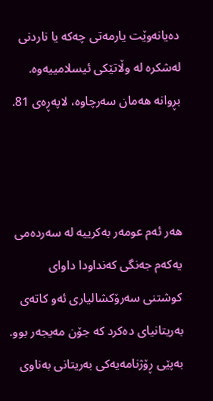ده‌یانه‌وێت یارمه‌تی چه‌كه ‌‌‌یا ناردنی له‌شكره ‌‌له ‌وڵاتێكی ئیسلامییه‌وه‌.  بڕوانه هه‌مان سه‌رچاوه، ‌لاپه‌ڕه‌ی 81.



هه‌ر ئه‌م عومه‌ر به‌كرییه ‌له ‌سه‌رده‌می یه‌كه‌م جه‌نگی كه‌نداودا داوای كوشتنی سه‌رۆكشالیاری ئه‌و كاته‌ی به‌ریتانیای ده‌كرد كه ‌جۆن مه‌یجه‌ر بوو.  به‌پێی ڕۆژنامه‌یه‌كی به‌ریتانی به‌ناوی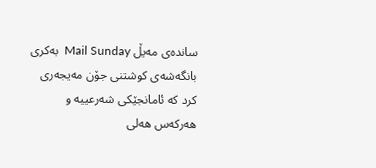سانده‌ی مه‌یڵ Mail Sunday  به‌كری بانگه‌شه‌‌ی كوشتنی جۆن مه‌یجه‌ری كرد كه ‌ئامانجێكی شه‌رعییه ‌و هه‌ركه‌س هه‌لی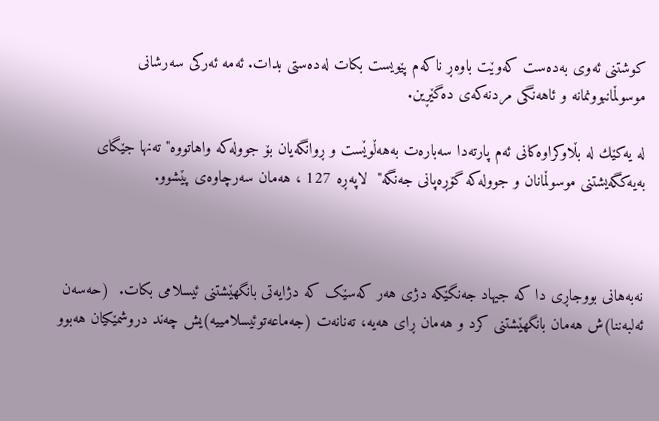كوشتنی ئه‌وی به‌ده‌ست كه‌وێت باوه‌ڕ ناكه‌م پێویست بكات له‌ده‌ستی بدات. ئه‌مه‌ ئه‌ركی سه‌ر‌شانی موسوڵمانبوونمانه ‌و ئاهه‌نگی مردنه‌كه‌ی ده‌گێڕین.

له ‌یه‌كێك له ‌بڵاوكراوه‌كانی ئه‌م پارته‌دا سه‌باره‌ت به‌هه‌ڵوێست و ڕوانگه‌یان بۆ جووله‌كه ‌واهاتووه‌" ته‌نها جێگای به‌یه‌كگه‌یشتنی موسوڵمانان و جووله‌كه ‌گۆڕه‌پانی جه‌نگه‌"  لاپه‌ڕه 127 ، هه‌مان سه‌رچاوه‌ی پێشوو.



نه‌به‌هانی بوو‌جاڕی دا كه‌ جیهاد جه‌نگێكه‌ دژی هه‌ر كه‌سێک‌ كه‌ دژایه‌تی بانگهێشتنی ئیسلامی بكات.  (حه‌سه‌ن ئه‌لبه‌ننا)ش هه‌مان بانگهێشتنی كرد و هه‌مان ڕای هه‌یه‌، ته‌نانه‌ت (جه‌ماعه‌توئیسلامییه‌)یش چه‌ند دروشمێكیان هه‌بوو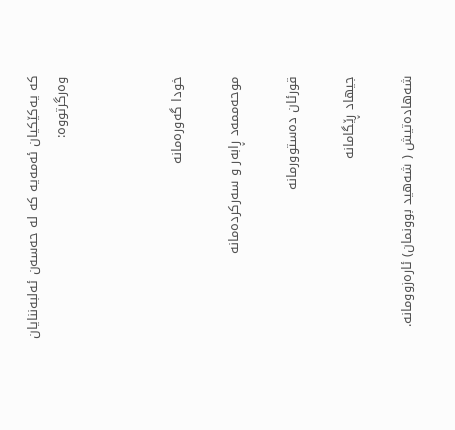كه ‌یه‌كێكیان ئه‌مه‌یه ‌كه ‌له ‌حه‌سه‌ن ئه‌لبه‌ننایان وه‌رگرتووه‌:



خودا گه‌وره‌مانه‌‌

موحه‌ممه‌د ڕابه‌ر و سه‌ركرده‌مانه‌

قورئان ده‌ستوورمانه‌

جیهاد ڕێگامانه‌

شه‌هاده‌تیش ( شه‌هید بوونمان) ئاره‌زوومانه‌.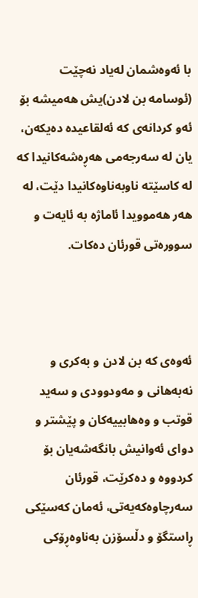با ئه‌وه‌شمان له‌یاد نه‌چێت (ئوسامه ‌بن لادن)یش هه‌میشه ‌بۆ ئه‌و كردانه‌ی كه ‌ئه‌لقاعیده ‌ده‌یكه‌ن، یان له ‌سه‌رجه‌می هه‌ڕه‌شه‌كانیدا كه له ‌كاسێته ‌ناوبه‌ناوه‌كانیدا دێت، له‌ هه‌ر هه‌موویدا ئاماژه ‌به ئایه‌ت و سووره‌تی قورئان ده‌كات.



ئه‌وه‌ی كه‌ بن لادن و به‌كری و نه‌به‌هانی و مه‌ودوودی و سه‌ید قوتب و وه‌هابییه‌كان و پێشتر و دوای ئه‌وانیش بانگه‌شه‌یان بۆ كردووه ‌و ده‌كرێت، قورئان سه‌رچاوه‌كه‌یه‌تی، ئه‌مان كه‌سێكی ڕاستگۆ و دڵسۆزن به‌ناوه‌ڕۆكی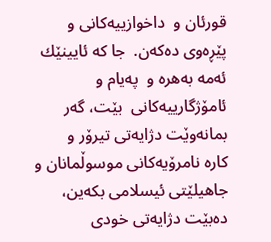قورئان و  داخوازییه‌كانی و پێڕه‌وی ده‌كه‌ن.  جا كه ‌ئایینێك  ئه‌مه به‌هره ‌و  په‌یام و  ئامۆژگارییه‌كانی  بێت‌، گه‌ر بمانه‌وێت دژایه‌تی تیرۆر و كاره ‌نامرۆیه‌كانی موسوڵمانان و جاهیلێتی ئیسلامی بكه‌ین، ده‌بێت دژایه‌تی خودی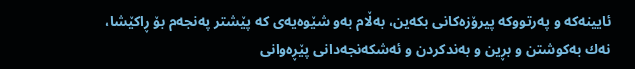ئایینه‌كه‌ و په‌رتووكه ‌پیرۆزه‌كانی ‌بكه‌ین، به‌ڵام به‌و‌ شێوه‌یه‌ی كه‌ پێشتر په‌نجه‌م بۆ ڕاكێشا، نه‌ك به‌كوشتن و بڕین و به‌ندكردن و ئه‌شكه‌نجه‌دانی پێڕه‌وانی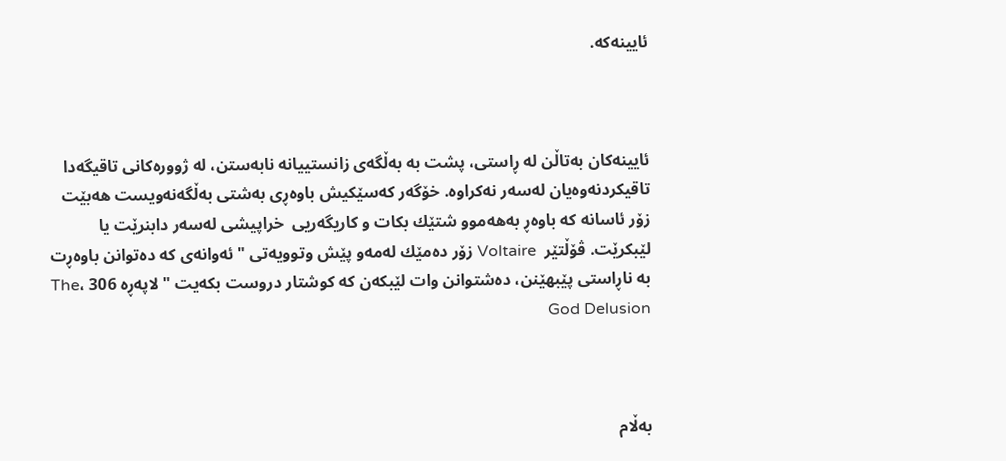ئایینه‌كه‌.



ئایینه‌كان به‌تاڵن له ‌ڕاستی، پشت به ‌به‌ڵگه‌ی زانستییانه ‌نابه‌ستن، له ‌ژووره‌كانی تاقیگه‌دا تاقیكردنه‌وه‌یان له‌سه‌ر نه‌كراوه‌. خۆگه‌ر كه‌سێكیش باوه‌ڕی به‌شتی به‌ڵگه‌نه‌ویست هه‌بێت زۆر ئاسانه ‌كه ‌باوه‌ڕ به‌هه‌موو شتێك بكات و كاریگه‌ریی  خراپیشی له‌سه‌ر دابنرێت یا لێبكرێت. ڤۆڵتێر  Voltaire زۆر ده‌مێك له‌مه‌و پێش وتوویه‌تی " ئه‌وانه‌ی كه ‌ده‌توانن باوه‌ڕت به‌ ناڕاستی پێبهێنن، ده‌شتوانن وات لێبكه‌ن كه‌ كوشتار دروست‌ بكه‌یت " لاپه‌ڕه‌ 306 ،The God Delusion



به‌ڵام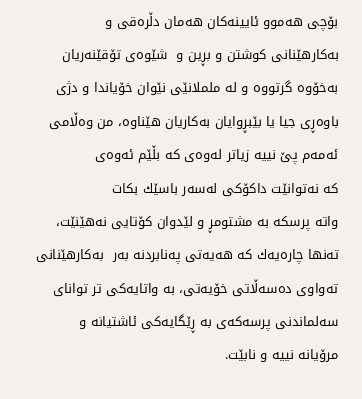بۆچی هه‌موو ئایینه‌كان هه‌مان دڵره‌قی و به‌كارهێنانی كوشتن و بڕین و  شێوه‌ی تۆقێنه‌ریان به‌خۆوه ‌گرتووه ‌و له‌ ململانێی نێوان خۆیاندا و دژی باوه‌ڕی جیا یا بێبڕوایان به‌كاریان هێناوه‌، من وه‌ڵامی ئه‌مه‌م پێ نییه زیاتر له‌وه‌ی كه ‌بڵێم ئه‌وه‌ی كه ‌نه‌توانێت داكۆكی‌ له‌سه‌ر باسێك بكات واته ‌پرسكه ‌به ‌مشتومڕ و لێدوان كۆتایی نه‌هێنێت، ته‌نها چاره‌یه‌ك كه ‌هه‌یه‌تی په‌نابردنه ‌‌به‌ر  به‌كارهێنانی ته‌واوی ده‌سه‌ڵاتی خۆیه‌تی، به ‌واتایه‌كی تر توانای سه‌لماندنی پرسه‌كه‌ی به ‌ڕێگایه‌كی ئاشتیانه‌ و مرۆیانه ‌نییه‌ و نابێت.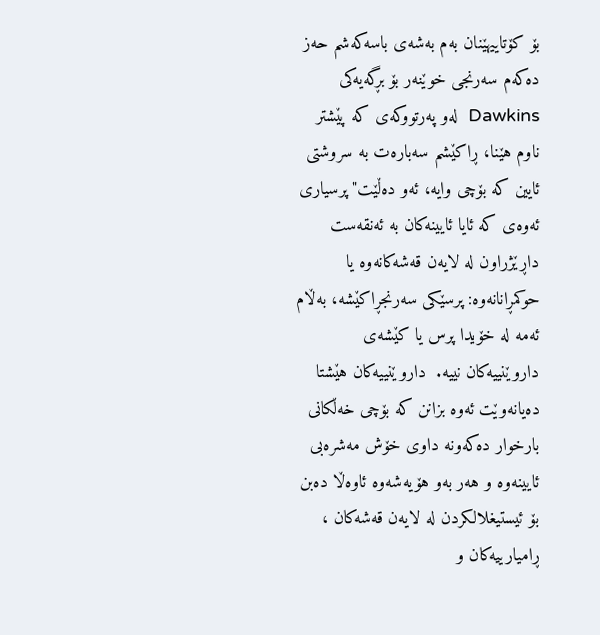بۆ كۆتاییهێنان به‌م به‌شه‌ی باسه‌كه‌شم حه‌ز ده‌كه‌م سه‌رنجی خوێنه‌ر بۆ بڕگه‌یه‌كی Dawkins  له‌و په‌رتووكه‌ی كه ‌پێشتر ناوم هێنا، ڕاكێشم سه‌باره‌ت به ‌سروشتی ئایین كه ‌بۆچی وایه‌، ئه‌و ده‌ڵێت" پرسیاری ئه‌وه‌ی كه ‌ئایا ‌ئایینه‌كان به ‌ئه‌نقه‌ست داڕێژراون له ‌لایه‌ن قه‌شه‌كانه‌وه‌‌ یا حوكمڕانانه‌وه‌: پرسێكی سه‌رنجڕاكێشه‌، به‌ڵام ئه‌مه ‌له ‌خۆیدا پرس یا كێشه‌ی داروێنییه‌كان نییه‌.  داروێنییه‌كان هێشتا ده‌یانه‌وێت ئه‌وه ‌بزانن كه ‌بۆچی خه‌ڵكانی بارخوار ده‌كه‌ونه ‌داوی خۆش مه‌شره‌بی ئایینه‌وه ‌و هه‌ر به‌و هۆیه‌شه‌وه ‌ئاوه‌ڵا ده‌بن بۆ ئیستیغلالكردن له ‌لایه‌ن قه‌شه‌كان ، ڕامیارییه‌كان و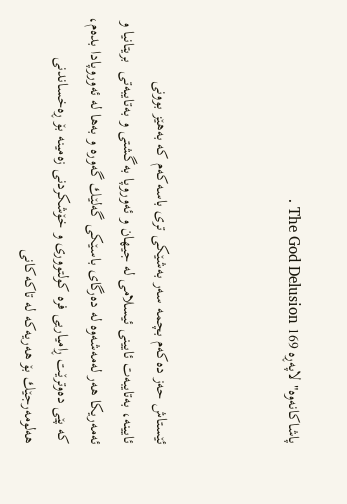پاشا‌كانه‌وه‌" لاپه‌ڕه 169 The God Delusion .



ئێستاش حه‌ز ده‌كه‌م بچمه ‌سه‌ر به‌شێكی تری باسه‌كه‌م كه ‌به‌هێز بوونی ئایینه، ‌به‌تایبه‌ت ئایینی ئیسلامی له ‌جیهان و ئه‌وروپا به‌گشتی و به‌تایبه‌تی  بریتانیا و  ئه‌مه‌ریكا هه‌ر له‌مه‌شه‌وه ‌له ‌ده‌رگای باسێكی گه‌لێك گه‌وره ‌و به‌ها له ‌ئه‌وروپادا بده‌م، كه‌ پێی ده‌وترێت ڕامیاریی فره ‌كولتووری و خۆشكردنی زه‌مینه ‌بۆ ڕه‌خساندنی  هه‌لومه‌رجێك بۆ هه‌ریه‌كه ‌له ‌تاكه‌كانی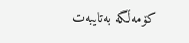کۆمه‌ڵگه‌ به‌تایبه‌ت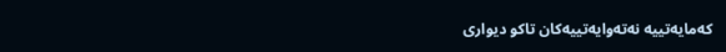كه‌مایه‌تییه ‌نه‌ته‌وایه‌تییه‌كان تاكو دیواری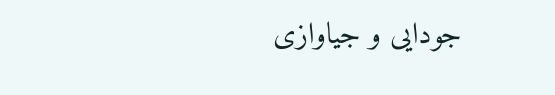جودایی و جیاوازی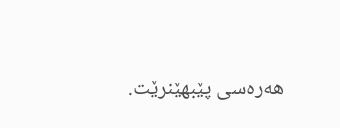هه‌ره‌سی پێبهێنرێت.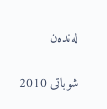له‌نده‌ن

شوباتی 2010